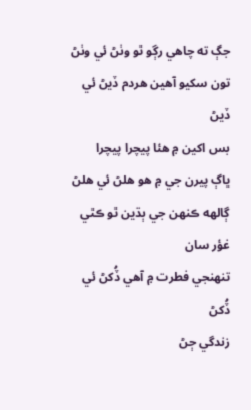جڳ ته چاهي رڳو ٿو وٺڻ ئي وٺڻ
تون سکيو آهين هردم ڏيڻ ئي ڏيڻ
بس اکين ۾ هئا پيچرا پيچرا
ڀاڳ پيرن جي ۾ هو هلڻ ئي هلڻ
ڳالهه ڪنهن جي ٻڌين ٿو ڪٿي غؤر سان
تنهنجي فطرت ۾ آهي ڏُکڻ ئي ڏُکڻ
زندگي ڄڻ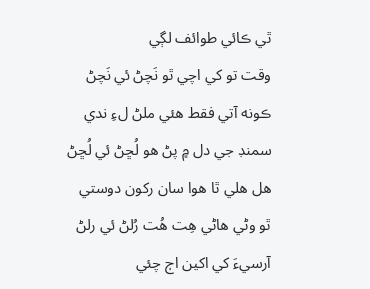ٿي ڪائي طوائف لڳي
وقت تو کي اچي ٿو نَچڻ ئي نَچڻ
ڪونه آتي فقط هئي ملڻ لءِ ندي
سمنڊ جي دل ۾ پڻ هو لُڇڻ ئي لُڇڻ
هل هلي ٿا هوا سان رکون دوستي
ٿو وڻي هاڻي هِت هُت رُلڻ ئي رلڻ
آرسيءَ کي اکين اڄ چئي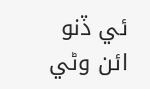ئي ڏنو
ائن وڻي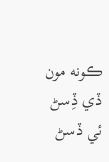ڪونه مون ڏي ڏِسڻ ئي ڏسڻ